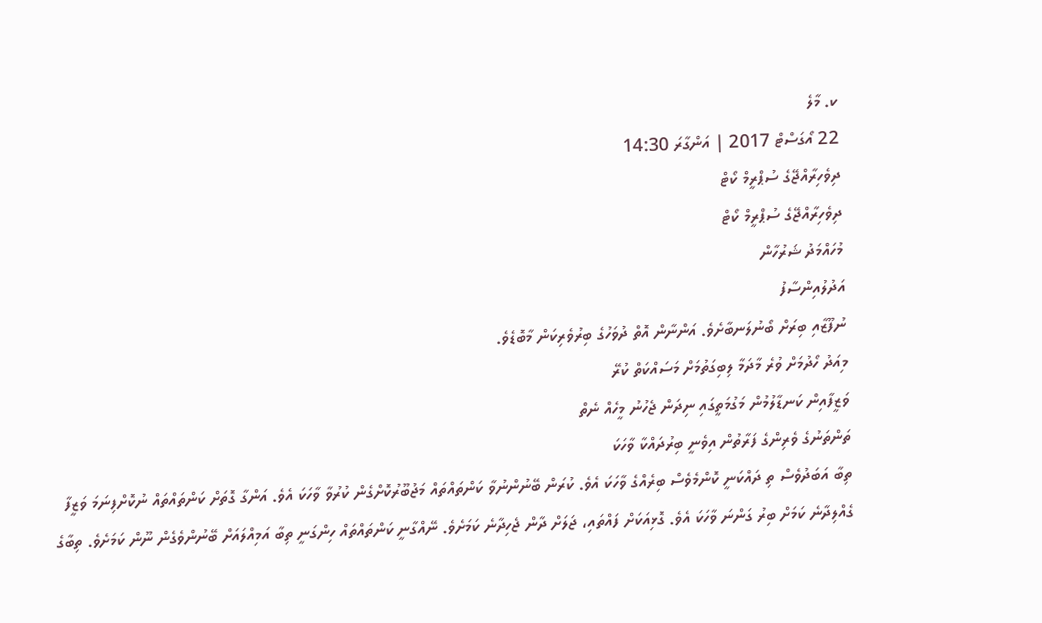ކ. މާލެ
22 އޯގަސްޓް 2017 | އަންގާރަ 14:30
ދިވެހިރާއްޖޭގެ ސުޕްރީމް ކޯޓް
ދިވެހިރާއްޖޭގެ ސުޕްރީމް ކޯޓް
މުހައްމަދު ޝަރުހާން
އަދުލުއިންސާފު
ނުފޫޒާއި ބިރަށް ބޯނުލަނބާށެވެ. އަންނާން އޮތް ދުވަހުގެ ބިރުވެރިކަން މާބޮޑެވެ.
މިއަދު ހޯދުމަށް ވުރެ މާދަމާ ލިބިގަތުމަށް މަސައްކަތް ކުރޭ
ވަޒީފާއިން ކަނޑާލުމުން މަގުމަތީގައި ނިދަން ޖެހުނު މީހެއް ނެތް
ތަންތަނުގެ ވެރިންގެ ފަރާތުން އިވެނީ ބިރުދައްކާ ވާހަކަ
ތިބާ އަބަދުވެސް ތި ދައްކަނީ ކޮންމެވެސް ބިރެއްގެ ވާހަކަ އެވެ. ކުރަން ބޭނުންނުވާ ކަންތައްތައް މަޖުބޫރުކޮށްގެން ކުރުވާ ވާހަކަ އެވެ. އަންގާ ގޮތަށް ކަންތައްތައް ނުކޮށްފިނަމަ ވަޒީފާ ގެއްލިދާނެ ކަމަށް ބިރު ގަންނަ ވާހަކަ އެވެ. ގޮޅިއަކަށް ފައްތައި، ޖަލަށް ދާން ޖެހިދާނެ ކަމަށެވެ. ނޭއްގާނީ ކަންތައްތައް ހިންގަނީ ތިބާ އަމިއްލައަށް ބޭނުންވެގެން ނޫން ކަމަށެވެ. ތިބާގެ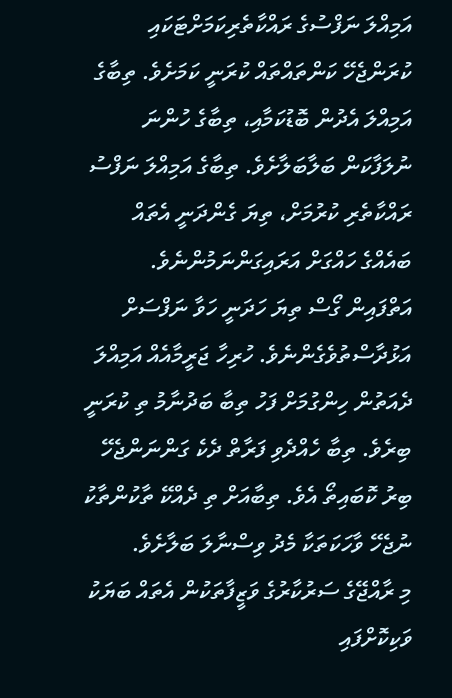އަމިއްލަ ނަފްސުގެ ރައްކާތެރިކަމަށްޓަކައި ކުރަންޖެހޭ ކަންތައްތައް ކުރަނީ ކަމަށެވެ. ތިބާގެ އަމިއްލަ އެދުން ބޮޑުކަމާއި، ތިބާގެ ހުންނަ ނުލަފާކަން ބަލާބަލާށެވެ. ތިބާގެ އަމިއްލަ ނަފްސު ރައްކާތެރި ކުރުމަށް، ތިޔަ ގެންދަނީ އެތައް ބައެއްގެ ހައްގަށް އަރައިގަންނަމުންނެވެ. އަތްފައިން ގޯސް ތިޔަ ހަދަނީ ހަވާ ނަފްސަށް އަޅުދާސްތުވެގެންނެވެ. ހުރިހާ ޖަރީމާއެއް އަމިއްލަ ދެއަތުން ހިންގުމަށް ފަހު ތިބާ ބަދުނާމު ތި ކުރަނީ ބިރެވެ. ތިބާ ހެއްދެވި ފަރާތް ދެކެ ގަންނަންޖެހޭ ބިރު ކޮބައިތޯ އެވެ. ތިބާއަށް ތި ދެއްކޭ ތާކުންތާކު ނުޖެހޭ ވާހަކަތަކާ މެދު ވިސްނާލަ ބަލާށެވެ.
މި ރާއްޖޭގެ ސަރުކާރުގެ ވަޒީފާތަކުން އެތައް ބަޔަކު ވަކިކޮށްފައި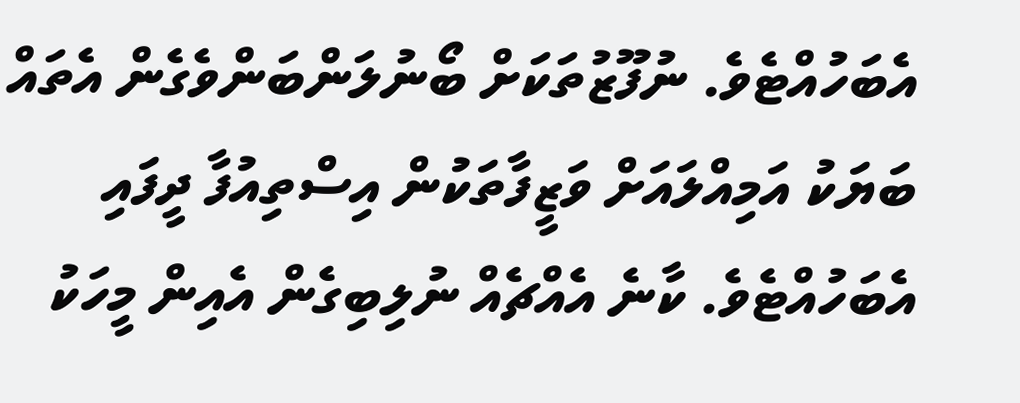އެބަހުއްޓެވެ. ނުފޫޒުތަކަށް ބޯނުލަންބަންވެގެން އެތައް ބަޔަކު އަމިއްލައަށް ވަޒީފާތަކުން އިސްތިއުފާ ދީފައި އެބަހުއްޓެވެ. ކާނެ އެއްޗެއް ނުލިބިގެން އެއިން މީހަކު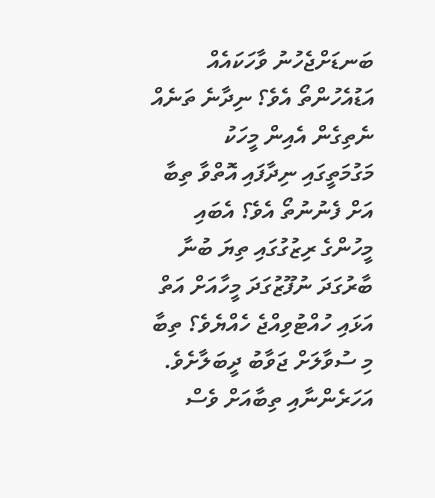ބަނޑަށްޖެހުނު ވާހަކައެއް އަޑުއެހުންތޯ އެވެ؟ ނިދާނެ ތަނެއް ނެތިގެން އެއިން މީހަކު މަގުމަތީގައި ނިދާފައި އޮތްވާ ތިބާ އަށް ފެނުނުތޯ އެވެ؟ އެބައި މީހުންގެ ރިޒުގުގައި ތިޔަ ބުނާ ބާރުގަދަ ނުފޫޒުގަދަ މީހާއަށް އަތް އަޅައި ހުއްޓުވިއްޖެ ހެއްޔެވެ؟ ތިބާ މި ސުވާލަށް ޖަވާބު ދީބަލާށެވެ. އަހަރެންނާއި ތިބާއަށް ވެސް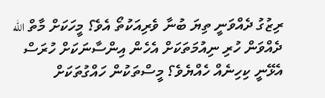ރިޒުގު ދެއްވަނީ ތިޔަ ބުނާ ވެރިއަކުތޯ އެވެ؟ މީހަކަށް މާތް الله ދެއްވަން ހުރި ނިއުމަތަކަށް އެހެން އިންސާނަކަށް ހުރަސް އެޅޭނީ ކިހިނެއް ހެއްޔެވެ؟ މީސްތަކުން ހައްގުތަކަށް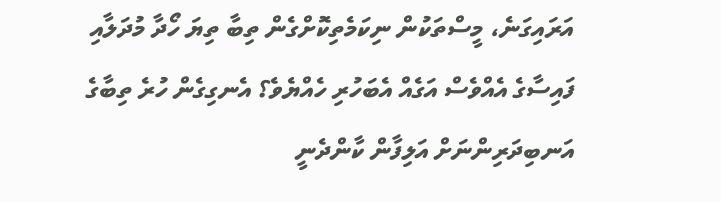އަރައިގަނެ، މީސްތަކުން ނިކަމެތިކޮށްގެން ތިބާ ތިޔަ ހޯދާ މުދަލާއި ފައިސާގެ އެއްވެސް އަގެއް އެބަހުރި ހެއްޔެވެ؟ އެނގިގެން ހުރެ ތިބާގެ އަނބިދަރިންނަށް އަލިފާން ކާންދެނީ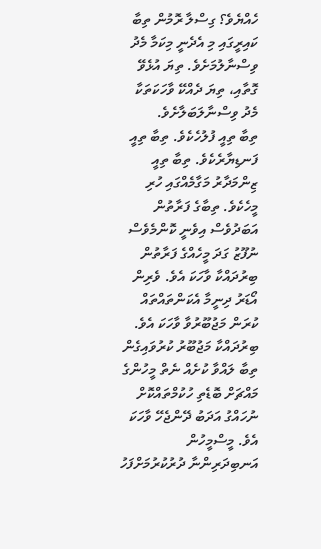ހެއްޔެވެ؟ ގިސްލާ ރޮމުން ތިބާ ކައިރީގައި މި އެދެނީ މިކަމާ މެދު ވިސްނާލުމަށެވެ. ތިޔަ އުޅެވޭ ގޮތާއި، ތިޔަ ދެއްކޭ ވާހަކަތަކާ މެދު ވިސްނާލަބަލާށެވެ.
ތިބާ ތިއީ ފުލުހެކެވެ. ތިބާ ތިއީ ފަނޑިޔާރެކެވެ. ތިބާ ތިއީ ޒިންމަދާރު މަގާމެއްގައި ހުރި މީހެކެވެ. ތިބާގެ ފަރާތުން އަބަދުވެސް އިވެނީ ކޮންމެވެސް ނުފޫޒު ގަދަ މީހެއްގެ ފަރާތުން ބިރުދައްކާ ވާހަކަ އެވެ. ވެރިން އޯޑަރު ދިނީމާ އެކަންތައްތައް ކުރަން މަޖުބޫރުވާ ވާހަކަ އެވެ. ބިރުދައްކާ މަޖުބޫރު ކުރުވައިގެން ތިބާ ލައްވާ ކުށެއް ނެތް މީހުންގެ މައްޗަށް ބޮޑެތި ހުކުމްތައްކޮށް ނުހައްގު އަދަބު ދޭންޖެހޭ ވާހަކަ އެވެ. މީސްމީހުން އަނބިދަރިންނާ ދުރުކުރުމަށްފަހު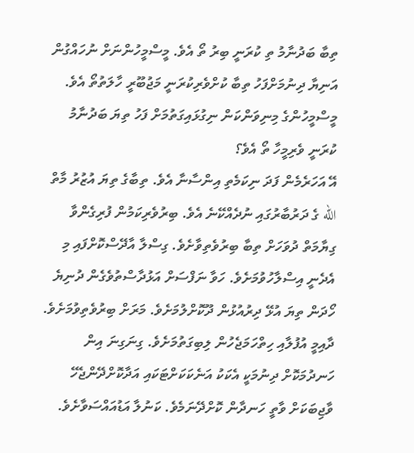ތިބާ ބަދުނާމު ތި ކުރަނީ ބިރު ތޯ އެވެ. މީސްމީހުންނަށް ނުހައްގުން އަނިޔާ ދިނުމަށްފަހު ތިބާ ކުށްވެރިކުރަނީ މަޖުބޫރީ ހާލަތުތޯ އެވެ. މީސްމީހުންގެ މިނިވަންކަން ނިގުޅައިގަތުމަށް ފަހު ތިޔަ ބަދުނާމު ކުރަނީ ވެރިމީހާ ތޯ އެވެ؟
އޭ އަހަރެމެން ފަދަ ނިކަމެތި އިންސާނާ އެވެ. ތިބާގެ ތިޔަ އުޒުރު މާތް الله ގެ ދަރުބާރުގައި ނުދެއްކޭނެ އެވެ. ބިރުވެރިކަމުން ފުރިގެންވާ ގިޔާމަތް ދުވަހަށް ތިބާ ބިރުވެތިވާށެވެ. ގިސްލާ އާދޭސްކޮށްފައި މި އެދެނީ އިސްލާހުވުމަށެވެ. ހަވާ ނަފްސަށް އަޅުދާސްތުވެގެން ދުނިޔެ ހޯދަން ތިޔަ އުޅޭ ދިރުއުޅުން ދޫކޮށްލުމަށެވެ. މަރަށް ބިރުވެތިވުމަށެވެ. ދާއިމީ އުފުލާއި ހިތްހަމަޖެހުން ލިބިގަތުމަށެވެ. ގިނަގިނަ އިން ހަނދުމަކޮށް ދިނުމަކީ އެކަކު އަނެކަކަށްޓަކައި އަދާކޮށްދޭންޖެހޭ ވާޖިބަކަށް ވާތީ ހަނދާން ކޮށްދޭނަމެވެ. ކަނުލާ އަޑުއައްސަވާށެވެ.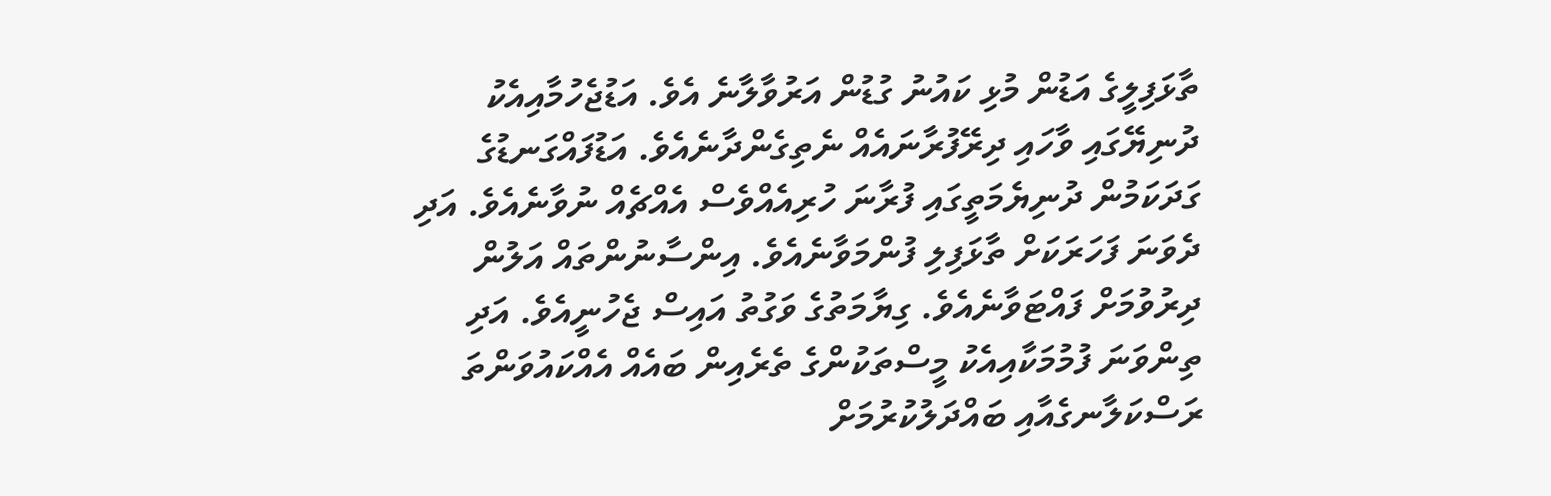ތާޅަފިލީގެ އަޑުން މުޅި ކައުނު ގުޑުން އަރުވާލާނެ އެވެ. އަޑުޖެހުމާއިއެކު ދުނިޔޭގައި ވާހައި ދިރޭފުރާނައެއް ނެތިގެންދާނެއެވެ. އަޑުފައްގަނޑުގެ ގަދަކަމުން ދުނިޔެމަތީގައި ފުރާނަ ހުރިއެއްވެސް އެއްޗެއް ނުވާނެއެވެ. އަދި ދެވަނަ ފަހަރަކަށް ތާޅަފިލި ފުންމަވާނެއެވެ. އިންސާނުންތައް އަލުން ދިރުވުމަށް ފައްޓަވާނެއެވެ. ގިޔާމަތުގެ ވަގުތު އައިސް ޖެހުނީއެވެ. އަދި ތިންވަނަ ފުމުމަކާއިއެކު މީސްތަކުންގެ ތެރެއިން ބައެއް އެއްކައުވަންތަ ރަސްކަލާނގެއާއި ބައްދަލުކުރުމަށް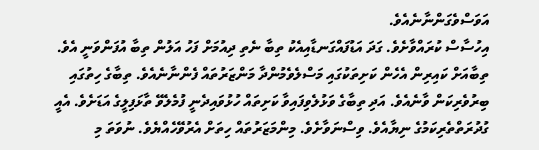އަވަސްވެގަންނާނެއެވެ.
އިހުސާސް ކުރައްވާށެވެ. ގަދަ އަޑުފައްގަނޑާއިއެކު ތިބާ ނެތި ދިއުމަށް ފަހު އަލުން ތިބާ އުފަންވަނީ އެވެ. ތިބާއަށް ކައިރިން އެހެން ކަށިތަކުގައި މަސްލެވެމުންދާ މަންޒަރުތައް ފެންނާނެއެވެ. ތިބާގެ ހިތުގައި ބިރުވެރިކަން ވާނެއެވެ. އަދި ތިބާގެ ވަޅުލެވިފައިވާ ކަށިތައް ހުޅުވައިދެނީ ފުމެލެވޭ ތާޅަފިލީގެ އަޑަށެވެ. އެއީ ގުދުރަތްތެރިކަމުގެ ނިޔާއެވެ. ވިސްނަވާށެވެ. މިންމަޒަރުތައް ހިތަށް އެރުވޭހެއްޔެވެ. ނުވަތަ މި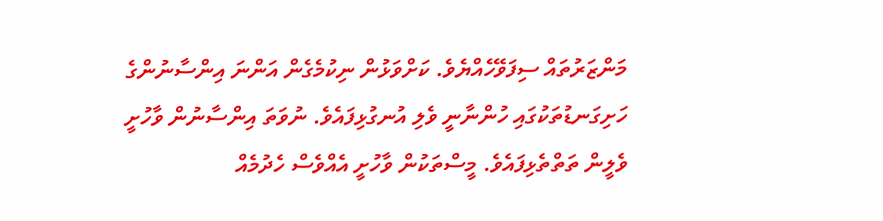މަންޒަރުތައް ސިފަވޭހެއްޔެވެ. ކަށްވަޅުން ނިކުމެގެން އަންނަ އިންސާނުންގެ ހަށިގަނޑުތަކުގައި ހުންނާނީ ވެލި އުނގުޅިފައެވެ. ނުވަތަ އިންސާނުން ވާހުށީ ވެލީން ތަތްތެޅިފައެވެ. މީސްތަކުން ވާހުށީ އެއްވެސް ހެދުމެއް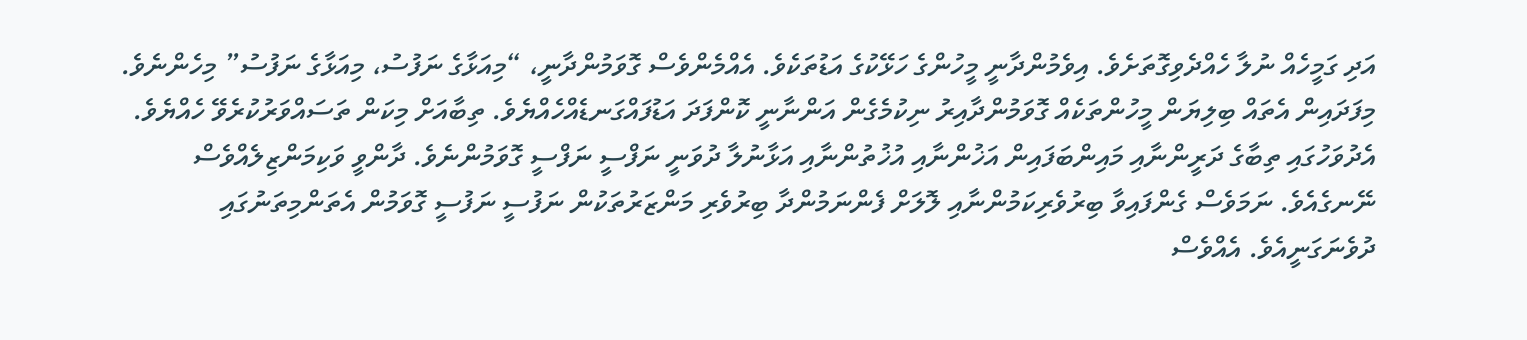އަދި ގަމީހެއް ނުލާ ހެއްދެވިގޮތަށެވެ. އިވެމުންދާނީ މީހުންގެ ހަޅޭކުގެ އަޑުތަކެވެ. އެއްމެންވެސް ގޮވަމުންދާނީ، “މިއަޅާގެ ނަފުސު، މިއަޅާގެ ނަފުސު” މިހެންނެވެ. މިފަދައިން އެތައް ބިލިޔަން މީހުންތަކެއް ގޮވަމުންދާއިރު ނިކުމެގެން އަންނާނީ ކޮންފަދަ އަޑުފައްގަނޑެއްހެއްޔެވެ. ތިބާއަށް މިކަން ތަސައްވަރުކުރެވޭ ހެއްޔެވެ.
އެދުވަހުގައި ތިބާގެ ދަރީންނާއި މައިންބަފައިން އަޚުންނާއި އުޚުތުންނާއި އަޅާނުލާ ދުވަނީ ނަފްސީ ނަފްސީ ގޮވަމުންނެވެ. ދާންވީ ވަކިމަންޒިލެއްވެސް ނޭނގެއެވެ. ނަމަވެސް ގެންފައިވާ ބިރުވެރިކަމުންނާއި ލޮލަށް ފެންނަމުންދާ ބިރުވެރި މަންޒަރުތަކުން ނަފުސީ ނަފުސީ ގޮވަމުން އެތަންމިތަނުގައި ދުވެނަގަނީއެވެ. އެއްވެސް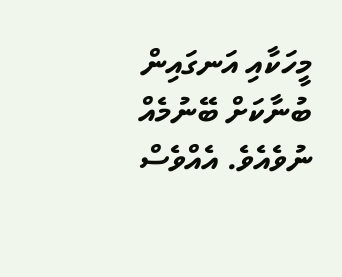މީހަކާއި އަނގައިން ބުނާކަށް ބޭނުމެއް ނުވެއެވެ. އެއްވެސް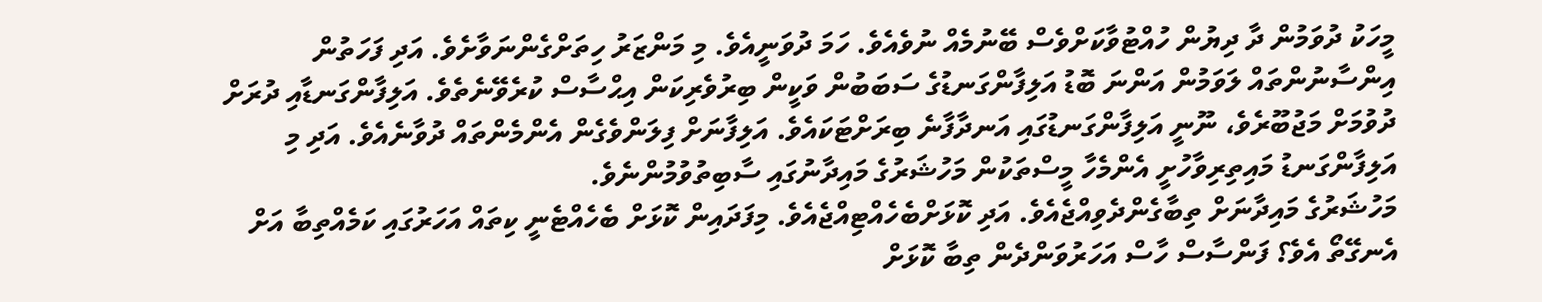މީހަކު ދުވަމުން ދާ ދިޔުން ހުއްޓުވާކަށްވެސް ބޭނުމެއް ނުވެއެވެ. ހަމަ ދުވަނީއެވެ. މި މަންޒަރު ހިތަށްގެންނަވާށެވެ. އަދި ފަހަތުން އިންސާނުންތައް ލަވަމުން އަންނަ ބޮޑު އަލިފާންގަނޑުގެ ސަބަބުން ވަކީން ބިރުވެރިކަން އިޙްސާސް ކުރެވޭނެތެވެ. އަލިފާންގަނޑާއި ދުރަށް ދުވުމަށް މަޖުބޫރެވެ، ނޫނީ އަލިފާންގަނޑުގައި އަނދާފާނެ ބިރަށްޓަކައެވެ. އަލިފާނަށް ފިލަންވެގެން އެންމެންތައް ދުވާނެއެވެ. އަދި މި އަލިފާންގަނޑު މައިތިރިވާހުށީ އެންމެހާ މީސްތަކުން މަހުޝަރުގެ މައިދާނުގައި ސާބިތުވުމުންނެވެ.
މަހުޝަރުގެ މައިދާނަށް ތިބާގެންދެވިއްޖެއެވެ. އަދި ކޮޅަށްބެހެއްޓިއްޖެއެވެ. މިފަދައިން ކޮޅަށް ބެހެއްޓެނީ ކިތައް އަހަރުގައި ކަމެއްތިބާ އަށް އެނގޭތޯ އެވެ؟ ފަންސާސް ހާސް އަހަރުވަންދެން ތިބާ ކޮޅަށް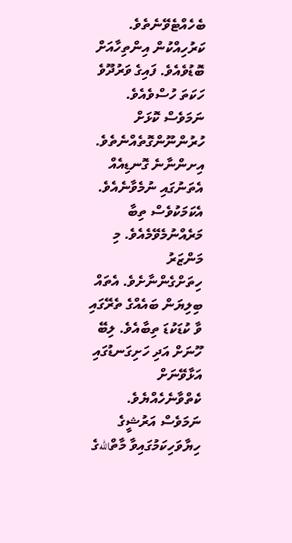ބެހެއްޓެވޭނެތެވެ. ކަރުހިއްކުން އިންތިހާއަށް ބޮޑުވެއެވެ. ފައިގެ ވަރުދޫވެ ހަކަތަ ހުސްވެއެވެ. ނަމަވެސް ކޮޅަށް ހުރުންނޫންގޮތެއްނެތެވެ. އިށންނާނެ ގޮނޑިއެއް އެތަނުގައި ނުމެވާނެއެވެ. އެކަމަކުވެސް ތިބާ މަރެއްނުމެވޭމެއެވެ. މި މަންޒަރު ހިތަށްގެންނާށެވެ. އެތައް ބިލިޔަން ބައެއްގެ ތެރޭގައި ވާ ކުޑަކުޑަ ތިބާއެވެ. ލިބޭ ހޫނަށް އަދި ހަށިގަނޑުގައި އަޅާވޭނަށް ކެތްވާނެހެއްޔެވެ. ނަމަވެސް އަރުޝީގެ ހިޔާވަހިކަމުގައިވާ މާތްاللهގެ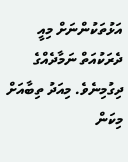އަޅުތަކުންނަށް މިއީ ދެރަކުއަތް ނަމާދެއްގެ ދިގުމިނެވެ. މިއަދު ތިބާއަށް މިކަން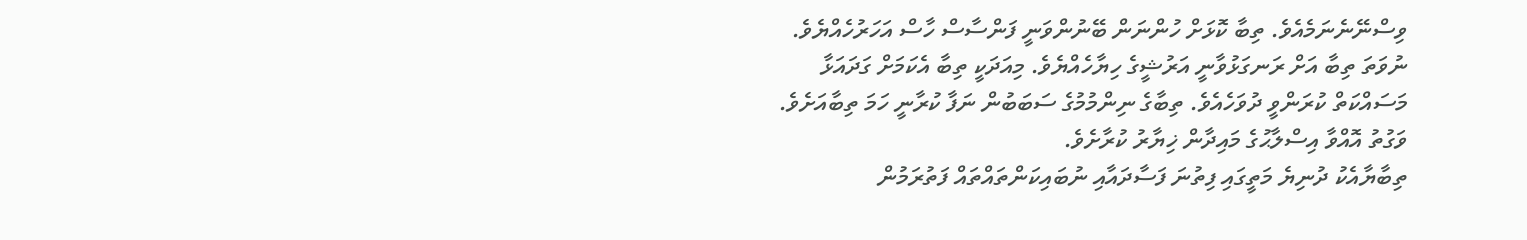ވިސްނޭނެނަމެއެވެ. ތިބާ ކޮޅަށް ހުންނަން ބޭނުންވަނީ ފަންސާސް ހާސް އަހަރުހެއްޔެވެ. ނުވަތަ ތިބާ އަށް ރަނގަޅުވާނީ އަރުޝީގެ ހިޔާހެއްޔެވެ. މިއަދަކީ ތިބާ އެކަމަށް ގަދައަޅާ މަސައްކަތް ކުރަންވީ ދުވަހެއެވެ. ތިބާގެ ނިންމުމުގެ ސަބަބުން ނަފާ ކުރާނީ ހަމަ ތިބާއަށެވެ. ވަގުތު އޮއްވާ އިސްލާޙުގެ މައިދާން ޚިޔާރު ކުރާށެވެ.
ތިބާޔާއެކު ދުނިޔެ މަތީގައި ފިތުނަ ފަސާދައާއި ނުބައިކަންތައްތައް ފަތުރަމުން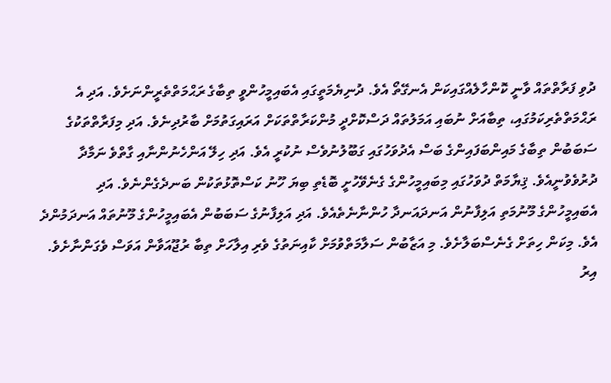ދުވި ފަރާތްތައް ވާނީ ކޮންހާލެއްގައިކަން އެނގޭތޯ އެވެ. ދުނިޔެމަތީގައި އެބައިމީހުންވީ ތިބާގެ ރަޙްމަތްތެރީންނަށެވެ. އަދި އެ ރަޙްމަތްތެރިކަމުގައި، ތިބާއަށް ނުބައި އަމަލުތައް ދަސްކޮށްދީ މުންކަރާތްތަކަށް އަރައިގަތުމަށް ބާރުދިނެވެ. އަދި މިފަރާތްތަކުގެ ސަބަބުން ތިބާގެ މައިންބަފައިންގެ ބަސް އެދުވަހުގައި ގަބޫލުނުވެސް ނުކުރީ އެވެ. އަދި ހިލޭ އަންހެނުންނާއި ގާތްވެ ނަމާދާ ދުރުވެވުނީއެވެ. ޤިޔާމަތް ދުވަހުގައި މިބައިމީހުންގެ ގެނެވޭހުށީ ބޮޑެތި ބިޔަ ހޫނު ކަސްތޮޅުތަކުން ބަނދެގެންނެވެ. އަދި އެބައިމީހުންގެ މޫނުމަތި އަލިފާނުން އަނދައަނދާ ހުންނާނެތެއެވެ. އަދި އަލިފާނުގެ ސަބަބުން އެބައިމީހުންގެ މޫނުތައް އަނދަމުންދެ އެވެ. މިކަން ހިތަށް ގެނެސްބަލާށެވެ. މި އަޒާބުން ސަލާމަތްވުމަށް ކާއިނަތުގެ ވެރި އިލާހަށް ތިބާ ރުޖޫއަވާން އަވަސް ވެގަންނާށެވެ.
އިރު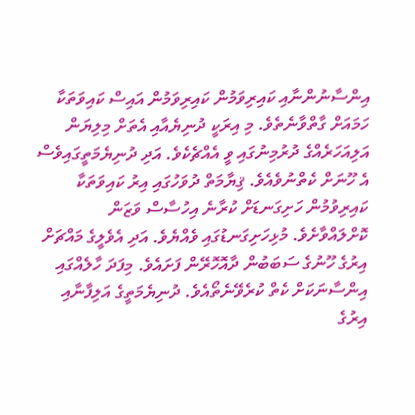އިންސާނުންނާއި ކައިރިވަމުން ކައިރިވަމުން އައިސް ކައިވަތަކާ ހަމައަށް ގާތްވާނެތެވެ. މި އިރަކީ ދުނިޔެއާއި އެތަށް މިލިޔަން އަލިއަހަރެއްގެ ދުރުމިނުގައި ވީ އެއްޗެކެވެ. އަދި ދުނިޔެމަތީގައިވެސް އެ ހޫނަށް ކެތްނުވެއެވެ. ޤިޔާމަތް ދުވަހުގައި އިރު ކައިވަތަކާ ކައިރިވުމުން ހަށިގަނޑަށް ކުރާނެ އިހުސާސް ވަޒަން ކޮށްލައްވާށެވެ. މުޅިހަށިގަނޑުގައި ވެއްޔެވެ. އަދި އެވެލީގެ މައްޗަށް އިރުގެ ހޫނުގެ ސަބަބުން ދާއޮހޮރޭން ފަށައެވެ. މިފަދަ ހާލެއްގައި އިންސާނަކަށް ކެތް ކުރެވޭނެތޯއެވެ. ދުނިޔެމަތީގެ އަލިފާނާއި އިރުގެ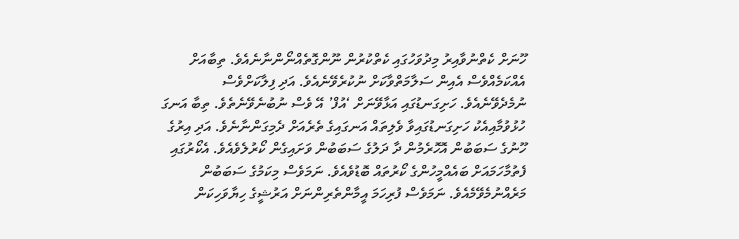ހޫނަށް ކެތްނުވާއިރު މިދުވަހުގައި ކެތްކުރުން ނޫންގޮތެއްނޯންނާނެއެވެ. ތިބާއަށް އެއްކަމެއްވެސް އެއިން ސަލާމަތްވާކަށް ނުކުރެވޭނެއެވެ. އަދި ފިލާކަށްވެސް ނުމެދެވޭނެއެވެ. ހަށިގަނޑުގައި އަޅާވޭނަށް ‘އުފް’ އޭ ވެސް ނުބުނެވޭނެތެވެ. ތިބާ އަނގަ ހުޅުވުމާއިއެކު ހަށިގަނޑުގައިވާ ވެލިތައް އަނގައިގެ ތެރެއަށް ދެމިގަންނާނެވެ. އަދި އިރުގެ ހޫނުގެ ސަބަބުން އޮހޮރެމުން ދާ ދަލުގެ ސަބަބުން ވަށައިގެން ކޯރުލެވެއެވެ. އެކޯރުގައި ފެތުމާހަމައަށް ބައެއްމީހުންގެ ކޯރުތައް ބޮޑުވެއެވެ. ނަމަވެސް މިކަމުގެ ސަބަބުން މަރެއްނުމެވޭމެއެވެ. ނަމަވެސް ފުރިހަމަ އީމާންތެރިންނަށް އަރުޝީގެ ހިޔާވަހިކަން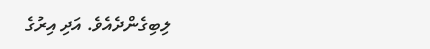ލިބިގެންދެއެވެ. އަދި އިރުގެ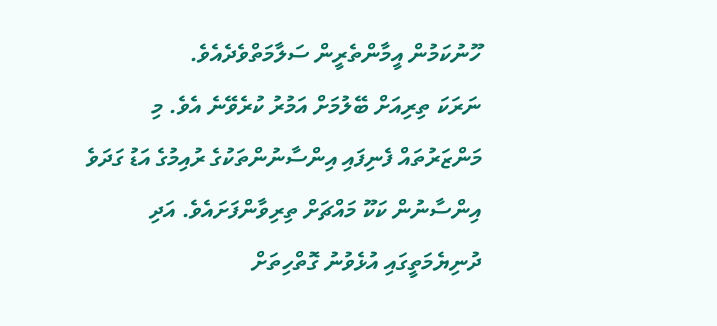ހޫނުކަމުން އީމާންތެރީން ސަލާމަތްވެދެއެވެ.
ނަރަކަ ތިރިއަށް ބޭލުމަށް އަމުރު ކުރެވޭނެ އެވެ. މި މަންޒަރުތައް ފެނިފައި އިންސާނުންތަކުގެ ރުއިމުގެ އަޑު ގަދަވެ އިންސާނުން ކަކޫ މައްޗަށް ތިރިވާންފަށައެވެ. އަދި ދުނިޔެމަތީގައި އުޅެވުނު ގޮތްހިތަށް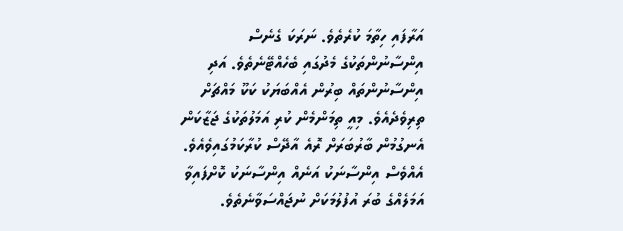އަރާފައި ހިތާމަ ކުރެތެވެ. ނަރަކަ ގެނެސް އިންސާނުންތަކުގެ މެދުގައި ބެހެއްޓޭނެތެވެ. އަދި އިންސާނުންތައް ބިރުން އެއްބަޔަކު ކަކޫ މައްޗަށް ތިރިވެދެއެވެ. މިއީ ތިމަންމެން ކުރި އަމަލުތަކުގެ ޖަޒާކަން އެނގުމުން ބާރުބަރަށް ރޮއެ އާދޭސް ކުރާކަމުގައިވެއެވެ. އެއްވެސް އިންސާނަކު އަނެއް އިންސާނަކު ކޮށްފައިވާ އަމަލެއްގެ ބުރަ އުފުލުމަކަށް ނުޖައްސަވާނެތެވެ.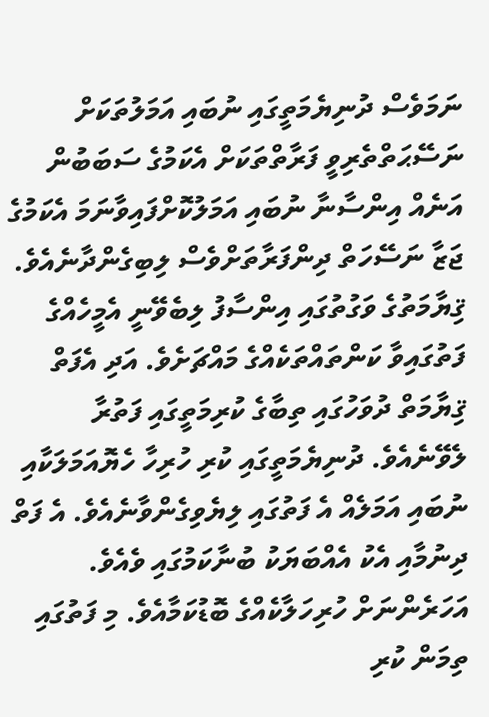ނަމަވެސް ދުނިޔެމަތީގައި ނުބައި އަމަލުތަކަށް ނަސޭޙަތްތެރިވީ ފަރާތްތަކަށް އެކަމުގެ ސަބަބުން އަނެއް އިންސާނާ ނުބައި އަމަލުކޮށްފައިވާނަމަ އެކަމުގެ ޖަޒާ ނަސޭހަތް ދިންފަރާތަށްވެސް ލިބިގެންދާނެއެވެ. ޤިޔާމަތުގެ ވަގުތުގައި އިންސާފު ލިބެވޭނީ އެމީހެއްގެ ފަތުގައިވާ ކަންތައްތަކެއްގެ މައްޗަށެވެ. އަދި އެފަތް ޤިޔާމަތް ދުވަހުގައި ތިބާގެ ކުރިމަތީގައި ފަތުރާ ލެވޭނެއެވެ. ދުނިޔެމަތީގައި ކުރި ހުރިހާ ހެޔޮއަމަލަކާއި ނުބައި އަމަލެއް އެ ފަތުގައި ލިޔެވިގެންވާނެއެވެ. އެ ފަތް ދިނުމާއި އެކު އެއްބަޔަކު ބުނާކަމުގައި ވެއެވެ. އަހަރެންނަށް ހުރިހަލާކެއްގެ ބޮޑުކަމާއެވެ. މި ފަތުގައި ތިމަން ކުރި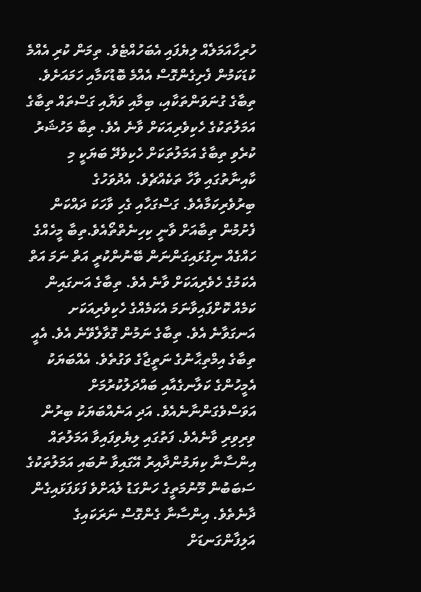ހުރިހާއަމަލެއް ލިޔެފައި އެބަހުއްޓެވެ. ތިމަން ކުރި އެއްމެ ކުޑަކަމުން ފެށިގެންގޮސް އެއްމެ ބޮޑުކަމާއި ހަމައަށެވެ.
ތިބާގެ ގުނަވަންތަކާއި، ބިމާއި ވަޔާއި ގަސްތައް ތިބާގެ އަމަލުތަކުގެ ހެކިވެރިއަކަށް ވާނެ އެވެ. ތިބާ މަހުޝަރު ކުރެވި ތިބާގެ އަމަލުތަކަށް ހެކިވެދޭ ބަޔަކީ މި ކާއިނާތުގައި ވާހާ ތަކެއްޗެވެ. އެދުވަހުގެ ބިރުވެރިކަމާއެވެ. ގަސްގަހާއި ގެހި ވާހަކަ ދައްކަން ފެށުމުން ތިބާއަށް ވާނީ ކިހިނެތްތޯއެވެ.ތިބާ މީހެއްގެ ހައްގެއް ނިގުޅައިގަންނަން ބޭނުންކުރީ އަތް ނަމަ އަތް އެކަމުގެ ހެވެރިއަކަށް ވާނެ އެވެ. ތިބާގެ އަނގައިން ކަމެއް ކޮށްފައިވާނަމަ އެކަމެއްގެ ހެކިވެރިއަކަށ އަނގަވާނެ އެވެ. ތިބާގެ ނަމުން ގޮވާލެވޭނެ އެވެ. އެއީ ތިބާގެ އިމްތިޙާނުގެ ނަތީޖާގެ ވަގުތެވެ. އެއްބަޔަކު އެމީހުންގެ ކަލާނގެއާއި ބައްދަލުކުރުމަށް އަވަސްވެގަންނާނެއެވެ. އަދި އަނެއްބަޔަކު ބިރުން ވިރިވިރި ވާނެއެވެ. ފަތުގައި ލިޔެވިފައިވާ އަމަލުތައް އިންސާނާ ކިޔަމުންދާއިރު އޭގައިވާ ނުބައި އަމަލުތަކުގެ ސަބަބުން މޫނުމަތީގެ ހަންގަޑު ލެއަށްވެ ފަޅަފަޅައިގެން ދާނެތެވެ. އިންސާނާ ގެންގޮސް ނަރަކައިގެ އަލިފާންގަނޑަށް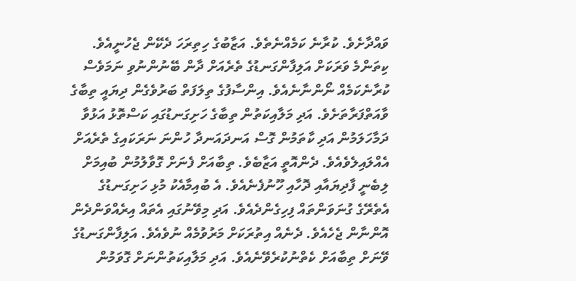ވައްދާށެވެ. ކުރާނެ ކަމެއްނެތެވެ. އަޒާބުގެ ހިތިރަހަ ދެކޭން ޖެހުނީއެވެ. ކިތަންމެ ވަރަކަށް އަލިފާންގަނޑުގެ ތެރެއަށް ދާން ބޭނުންނުވި ނަމަވެސް ކުރާނެކަމެއް ނޯންނާނެއެވެ. އިންސާފުގެ ތިލަފަތް ބަރުވެގެން ދިޔައީ ތިބާގެ ވާއަތްފަރާތަށެވެ. އަދި މަލާއިކަތުން ތިބާގެ ހަށިގަނޑުގައި ކަސްތޮޅު އަޅުވާ ދަމާހަލަމުން އަދި ކާތަމުން ގޮސް އަނދައަނދާ ހުންނަ ނަރަކައިގެ ތެރެއަށް އެއްލައިލެވެއެވެ. ދެންއޮތީ އަޒާބެވެ. ތިބާއަށް ފެނަށް ގޮވާލުމުން ބުއިމަށް ލިބެނީ ފާދިޔައާއި ދޮހާއި ހޫނުފެނެއެވެ. އެ ބުއިމާއެކު މުޅި ހަށިގަނޑުގެ އެތެރޭގެ ގުނަވަންތައް ފިހިގެންދެއެވެ. އަދި މިވޭނުގައި އެތައް އިރެއްވަންދެން އޮންނާން ޖެހެއެވެ. ދެނެއް އިތުރަކަށް މަރުވުމެއް ނުވެއެވެ. އަލިފާންގަނޑުގެ ވޭނަށް ތިބާއަށް ކެތްނުކުރެވޭނެއެވެ. އަދި މަލާއިކަތުންނަށް ގޮވަމުން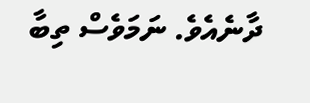ދާނެއެވެ. ނަމަވެސް ތިބާ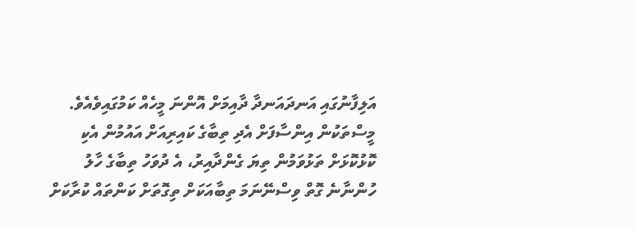އަލިފާނުގައި އަނދައަނދާ ދާއިމަށް އޮންނަ މީހެއް ކަމުގައިވެއެވެ.
މީސްތަކުން އިންސާފަށް އެދި ތިބާގެ ކައިރިއަށް އައުމުން އެކި ކޮޅުކޮޅަށް ތަޅުވަމުން ތިޔަ ގެންދާއިރު، އެ ދުވަހު ތިބާގެ ހާލު ހުންނާނެ ގޮތް ވިސްނޭނަމަ ތިބާއަކަށް ތިގޮތަށް ކަންތައް ކުރާކަށް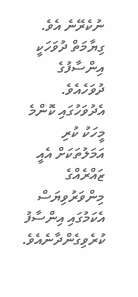ނުކެރޭނެ އެވެ. ގިޔާމަތް ދުވަހަކީ އިންސާފުގެ ދުވަހެއެވެ. އެދުވަހުގައި ކޮންމެ މީހަކު ކުރި އަމަލުތަކަށް އެއީ ޒައްރެއްގެ މިންވަރުވިޔަސް އެކަމުގައި އިންސާފު ކުރެވިގެންދާނެއެވެ.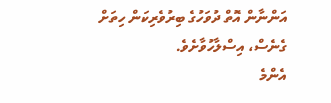އަންނާން އޮތް ދުވަހުގެ ބިރުވެރިކަން ހިތަށް ގެނެސް، އިސްލާހުވާށެވެ.
އެންމެ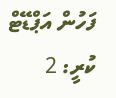ފަހުން އަޕްޑޭޓް ކުރީ: 2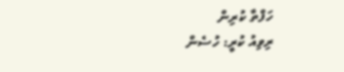ހަފްތާ ކުރިން
ރިވިއު ކުރީ: ހުސެން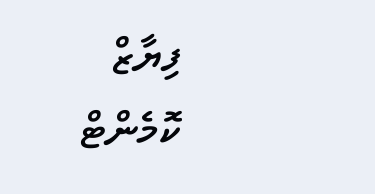ފިޔާޒް
ކޮމެންޓް